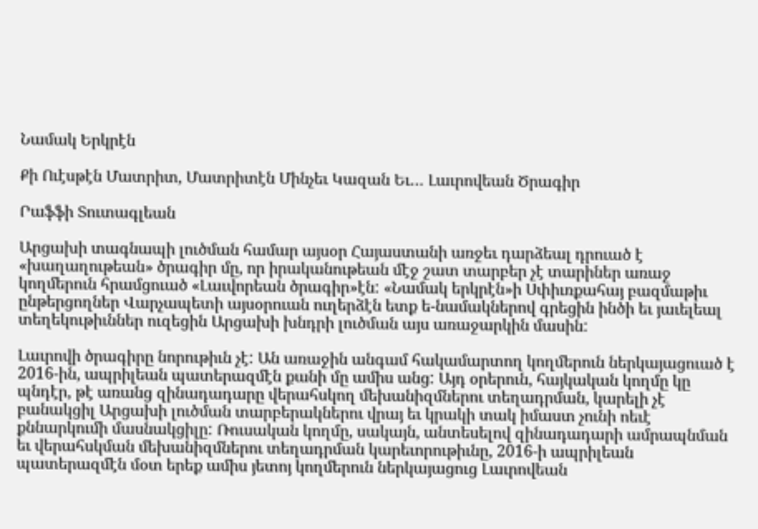Նամակ Երկրէն

Քի Ուէսթէն Մատրիտ, Մատրիտէն Մինչեւ Կազան Եւ… Լաւրովեան Ծրագիր

Րաֆֆի Տուտագլեան

Արցախի տագնապի լուծման համար այսօր Հայաստանի առջեւ դարձեալ դրուած է «խաղաղութեան» ծրագիր մը, որ իրականութեան մէջ շատ տարբեր չէ տարիներ առաջ կողմերուն հրամցուած «Լաւվորեան ծրագիր»էն: «Նամակ երկրէն»ի Սփիւռքահայ բազմաթիւ ընթերցողներ Վարչապետի այսօրուան ուղերձէն ետք ե-նամակներով գրեցին ինծի եւ յաւելեալ տեղեկութիւններ ուզեցին Արցախի խնդրի լուծման այս առաջարկին մասին:

Լաւրովի ծրագիրը նորութիւն չէ: Ան առաջին անգամ հակամարտող կողմերուն ներկայացուած է 2016-ին, ապրիլեան պատերազմէն քանի մը ամիս անց: Այդ օրերուն, հայկական կողմը կը պնդէր, թէ առանց զինադադարը վերահսկող մեխանիզմներու տեղադրման, կարելի չէ բանակցիլ Արցախի լուծման տարբերակներու վրայ եւ կրակի տակ իմաստ չունի ոեւէ քննարկումի մասնակցիլը: Ռուսական կողմը, սակայն, անտեսելով զինադադարի ամրապնման եւ վերահսկման մեխանիզմներու տեղադրման կարեւորութիւնը, 2016-ի ապրիլեան պատերազմէն մօտ երեք ամիս յետոյ կողմերուն ներկայացուց Լաւրովեան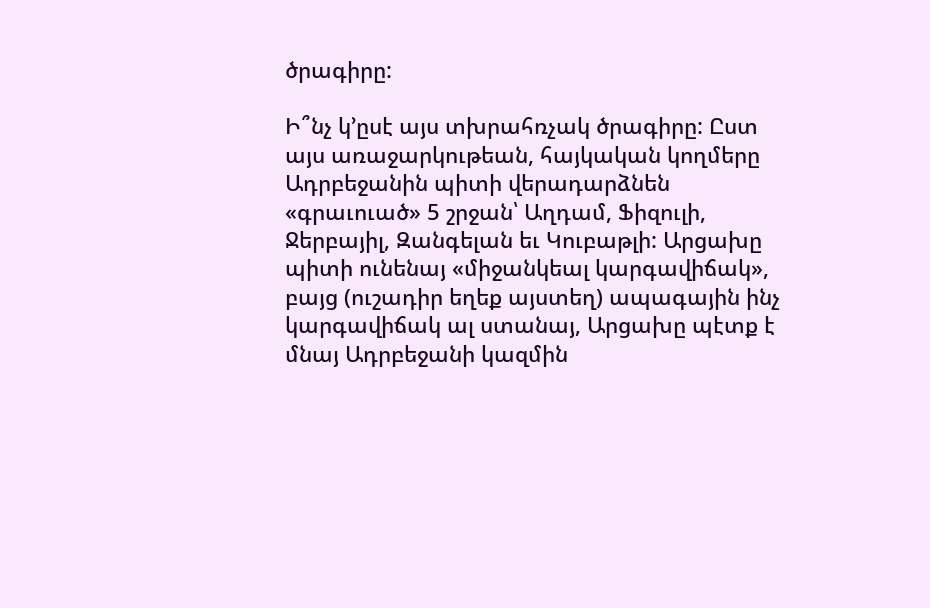ծրագիրը:

Ի՞նչ կ’ըսէ այս տխրահռչակ ծրագիրը: Ըստ այս առաջարկութեան, հայկական կողմերը Ադրբեջանին պիտի վերադարձնեն «գրաւուած» 5 շրջան՝ Աղդամ, Ֆիզուլի, Ջերբայիլ, Զանգելան եւ Կուբաթլի: Արցախը պիտի ունենայ «միջանկեալ կարգավիճակ», բայց (ուշադիր եղեք այստեղ) ապագային ինչ կարգավիճակ ալ ստանայ, Արցախը պէտք է մնայ Ադրբեջանի կազմին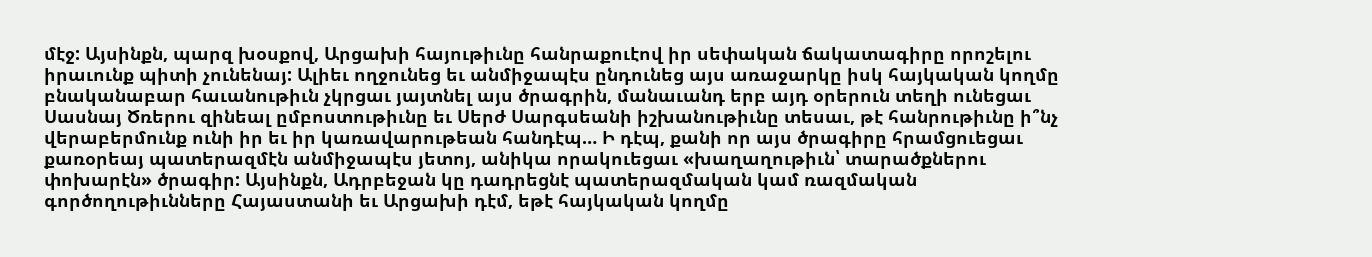մէջ: Այսինքն, պարզ խօսքով, Արցախի հայութիւնը հանրաքուէով իր սեփական ճակատագիրը որոշելու իրաւունք պիտի չունենայ: Ալիեւ ողջունեց եւ անմիջապէս ընդունեց այս առաջարկը իսկ հայկական կողմը բնականաբար հաւանութիւն չկրցաւ յայտնել այս ծրագրին, մանաւանդ երբ այդ օրերուն տեղի ունեցաւ Սասնայ Ծռերու զինեալ ըմբոստութիւնը եւ Սերժ Սարգսեանի իշխանութիւնը տեսաւ, թէ հանրութիւնը ի՞նչ վերաբերմունք ունի իր եւ իր կառավարութեան հանդէպ… Ի դէպ, քանի որ այս ծրագիրը հրամցուեցաւ քառօրեայ պատերազմէն անմիջապէս յետոյ, անիկա որակուեցաւ «խաղաղութիւն՝ տարածքներու փոխարէն» ծրագիր: Այսինքն, Ադրբեջան կը դադրեցնէ պատերազմական կամ ռազմական գործողութիւնները Հայաստանի եւ Արցախի դէմ, եթէ հայկական կողմը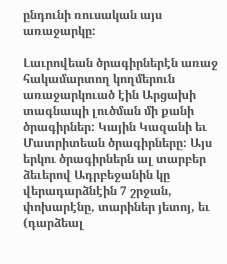ընդունի ռուսական այս առաջարկը:

Լաւրովեան ծրագիրներէն առաջ հակամարտող կողմերուն առաջարկուած էին Արցախի տագնապի լուծման մի քանի ծրագիրներ: Կային Կազանի եւ Մատրիտեան ծրագիրները: Այս երկու ծրագիրներն ալ տարբեր ձեւերով Ադրբեջանին կը վերադարձնէին 7 շրջան, փոխարէնը, տարիներ յետոյ, եւ (դարձեալ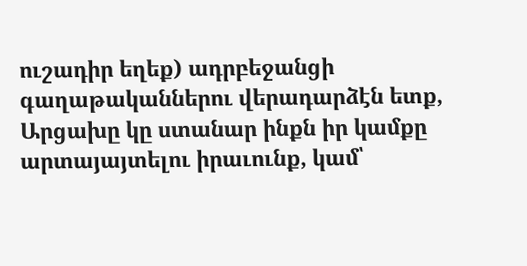ուշադիր եղեք) ադրբեջանցի գաղաթականներու վերադարձէն ետք, Արցախը կը ստանար ինքն իր կամքը արտայայտելու իրաւունք, կամ՝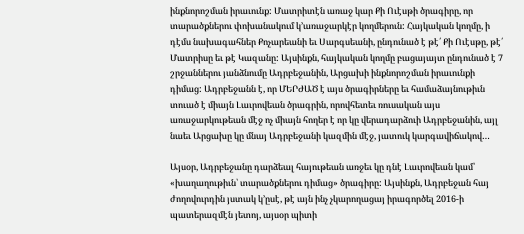ինքնորոշման իրաւունք: Մատրիտէն առաջ կար Քի Ուէսթի ծրագիրը, որ տարածքներու փոխանակում կ’առաջարկէր կողմերուն: Հայկական կողմը, ի դէմս նախագահներ Քոչարեանի եւ Սարգսեանի, ընդունած է թէ՛ Քի Ուէսթը, թէ՛ Մատրիսը եւ թէ Կազանը: Այսինքն, հայկական կողմը բացայայտ ընդունած է 7 շրջաններու յանձնումը Ադրբեջանին, Արցախի ինքնորոշման իրաւունքի դիմաց: Ադրբեջանն է, որ ՄԵՐԺԱԾ է այս ծրագիրները եւ համաձայնութիւն տուած է միայն Լաւրովեան ծրագրին, որովհետեւ ռուսական այս առաջարկութեան մէջ ոչ միայն հողեր է որ կը վերադարձուի Ադրբեջանին, այլ նաեւ Արցախը կը մնայ Ադրբեջանի կազմին մէջ, յատուկ կարգավիճակով…

Այսօր, Ադրբեջանը դարձեալ հայութեան առջեւ կը դնէ Լաւրովեան կամ՝ «խաղաղութիւն՝ տարածքներու դիմաց» ծրագիրը: Այսինքն, Ադրբեջան հայ ժողովուրդին յստակ կ’ըսէ, թէ այն ինչ չկարողացայ իրագործել 2016-ի պատերազմէն յետոյ, այսօր պիտի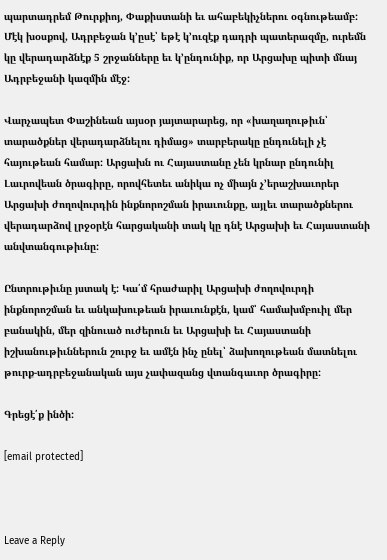պարտադրեմ Թուրքիոյ, Փաքիստանի եւ ահաբեկիչներու օգնութեամբ: Մէկ խօսքով, Ադրբեջան կ’ըսէ՝ եթէ կ’ուզէք դադրի պատերազմը, ուրեմն կը վերադարձնէք 5 շրջանները եւ կ’ընդունիք, որ Արցախը պիտի մնայ Ադրբեջանի կազմին մէջ:

Վարչապետ Փաշինեան այսօր յայտարարեց, որ «խաղաղութիւն՝ տարածքներ վերադարձնելու դիմաց» տարբերակը ընդունելի չէ հայութեան համար: Արցախն ու Հայաստանը չեն կրնար ընդունիլ Լաւրովեան ծրագիրը, որովհետեւ անիկա ոչ միայն չ’երաշխաւորեր Արցախի ժողովուրդին ինքնորոշման իրաւունքը, այլեւ տարածքներու վերադարձով լրջօրէն հարցականի տակ կը դնէ Արցախի եւ Հայաստանի անվտանգութիւնը:

Ընտրութիւնը յստակ է: Կա՛մ հրաժարիլ Արցախի ժողովուրդի ինքնորոշման եւ անկախութեան իրաւունքէն, կամ՝ համախմբուիլ մեր բանակին, մեր զինուած ուժերուն եւ Արցախի եւ Հայաստանի իշխանութիւններուն շուրջ եւ ամէն ինչ ընել՝ ձախողութեան մատնելու թուրք-ադրբեջանական այս չափազանց վտանգաւոր ծրագիրը:

Գրեցէ՛ք ինծի:

[email protected]



Leave a Reply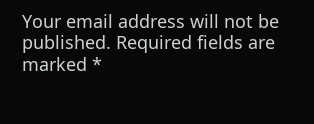Your email address will not be published. Required fields are marked *